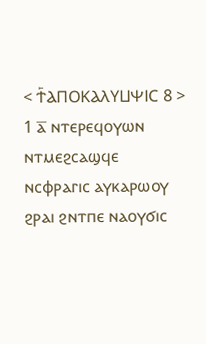< Ϯ⳰ⲀⲠⲞⲔⲀⲖⲨⳘⲮⲒⲤ 8 >
1 ⲁ̅ ⲛⲧⲉⲣⲉϥⲟⲩⲱⲛ ⲛⲧⲙⲉϩⲥⲁϣϥⲉ ⲛⲥⲫⲣⲁⲅⲓⲥ ⲁⲩⲕⲁⲣⲱⲟⲩ ϩⲣⲁⲓ ϩⲛⲧⲡⲉ ⲛⲁⲟⲩϭⲓⲥ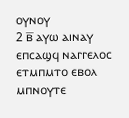ⲟⲩⲛⲟⲩ
2 ⲃ̅ ⲁⲩⲱ ⲁⲓⲛⲁⲩ ⲉⲡⲥⲁϣϥ ⲛⲁⲅⲅⲉⲗⲟⲥ ⲉⲧⲙⲡⲙⲧⲟ ⲉⲃⲟⲗ ⲙⲡⲛⲟⲩⲧⲉ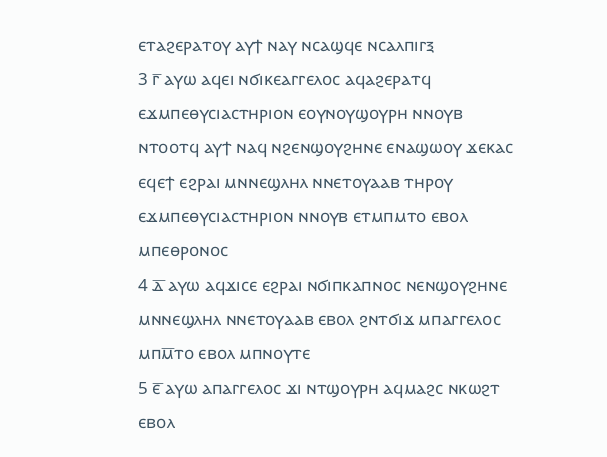ⲉⲧⲁϩⲉⲣⲁⲧⲟⲩ ⲁⲩϯ ⲛⲁⲩ ⲛⲥⲁϣϥⲉ ⲛⲥⲁⲗⲡⲓⲅⲝ
3 ⲅ̅ ⲁⲩⲱ ⲁϥⲉⲓ ⲛϭⲓⲕⲉⲁⲅⲅⲉⲗⲟⲥ ⲁϥⲁϩⲉⲣⲁⲧϥ ⲉϫⲙⲡⲉⲑⲩⲥⲓⲁⲥⲧⲏⲣⲓⲟⲛ ⲉⲟⲩⲛⲟⲩϣⲟⲩⲣⲏ ⲛⲛⲟⲩⲃ ⲛⲧⲟⲟⲧϥ ⲁⲩϯ ⲛⲁϥ ⲛϩⲉⲛϣⲟⲩϩⲏⲛⲉ ⲉⲛⲁϣⲱⲟⲩ ϫⲉⲕⲁⲥ ⲉϥⲉϯ ⲉϩⲣⲁⲓ ⲙⲛⲛⲉϣⲗⲏⲗ ⲛⲛⲉⲧⲟⲩⲁⲁⲃ ⲧⲏⲣⲟⲩ ⲉϫⲙⲡⲉⲑⲩⲥⲓⲁⲥⲧⲏⲣⲓⲟⲛ ⲛⲛⲟⲩⲃ ⲉⲧⲙⲡⲙⲧⲟ ⲉⲃⲟⲗ ⲙⲡⲉⲑⲣⲟⲛⲟⲥ
4 ⲇ̅ ⲁⲩⲱ ⲁϥϫⲓⲥⲉ ⲉϩⲣⲁⲓ ⲛϭⲓⲡⲕⲁⲡⲛⲟⲥ ⲛⲉⲛϣⲟⲩϩⲏⲛⲉ ⲙⲛⲛⲉϣⲗⲏⲗ ⲛⲛⲉⲧⲟⲩⲁⲁⲃ ⲉⲃⲟⲗ ϩⲛⲧϭⲓϫ ⲙⲡⲁⲅⲅⲉⲗⲟⲥ ⲙⲡⲙ̅ⲧⲟ ⲉⲃⲟⲗ ⲙⲡⲛⲟⲩⲧⲉ
5 ⲉ̅ ⲁⲩⲱ ⲁⲡⲁⲅⲅⲉⲗⲟⲥ ϫⲓ ⲛⲧϣⲟⲩⲣⲏ ⲁϥⲙⲁϩⲥ ⲛⲕⲱϩⲧ ⲉⲃⲟⲗ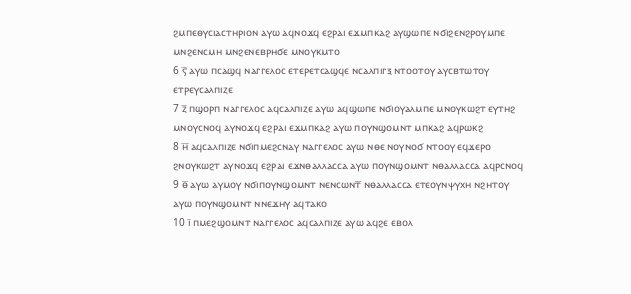ϩⲙⲡⲉⲑⲩⲥⲓⲁⲥⲧⲏⲣⲓⲟⲛ ⲁⲩⲱ ⲁϥⲛⲟϫϥ ⲉϩⲣⲁⲓ ⲉϫⲙⲡⲕⲁϩ ⲁⲩϣⲱⲡⲉ ⲛϭⲓϩⲉⲛϩⲣⲟⲩⲙⲡⲉ ⲙⲛϩⲉⲛⲥⲙⲏ ⲙⲛϩⲉⲛⲉⲃⲣⲏϭⲉ ⲙⲛⲟⲩⲕⲙⲧⲟ
6 ⲋ̅ ⲁⲩⲱ ⲡⲥⲁϣϥ ⲛⲁⲅⲅⲉⲗⲟⲥ ⲉⲧⲉⲣⲉⲧⲥⲁϣϥⲉ ⲛⲥⲁⲗⲡⲓⲅⲝ ⲛⲧⲟⲟⲧⲟⲩ ⲁⲩⲥⲃⲧⲱⲧⲟⲩ ⲉⲧⲣⲉⲩⲥⲁⲗⲡⲓⲍⲉ
7 ⲍ̅ ⲡϣⲟⲣⲡ ⲛⲁⲅⲅⲉⲗⲟⲥ ⲁϥⲥⲁⲗⲡⲓⲍⲉ ⲁⲩⲱ ⲁϥϣⲱⲡⲉ ⲛϭⲓⲟⲩⲁⲗⲙⲡⲉ ⲙⲛⲟⲩⲕⲱϩⲧ ⲉⲩⲧⲏϩ ⲙⲛⲟⲩⲥⲛⲟϥ ⲁⲩⲛⲟϫϥ ⲉϩⲣⲁⲓ ⲉϫⲙⲡⲕⲁϩ ⲁⲩⲱ ⲡⲟⲩⲛϣⲟⲙⲛⲧ ⲙⲡⲕⲁϩ ⲁϥⲣⲱⲕϩ
8 ⲏ̅ ⲁϥⲥⲁⲗⲡⲓⲍⲉ ⲛϭⲓⲡⲙⲉϩⲥⲛⲁⲩ ⲛⲁⲅⲅⲉⲗⲟⲥ ⲁⲩⲱ ⲛⲑⲉ ⲛⲟⲩⲛⲟϭ ⲛⲧⲟⲟⲩ ⲉϥϫⲉⲣⲟ ϩⲛⲟⲩⲕⲱϩⲧ ⲁⲩⲛⲟϫϥ ⲉϩⲣⲁⲓ ⲉϫⲛⲑⲁⲗⲗⲁⲥⲥⲁ ⲁⲩⲱ ⲡⲟⲩⲛϣⲟⲙⲛⲧ ⲛⲑⲁⲗⲗⲁⲥⲥⲁ ⲁϥⲣⲥⲛⲟϥ
9 ⲑ̅ ⲁⲩⲱ ⲁⲩⲙⲟⲩ ⲛϭⲓⲡⲟⲩⲛϣⲟⲙⲛⲧ ⲛⲉⲛⲥⲱⲛⲧ̅ ⲛⲑⲁⲗⲗⲁⲥⲥⲁ ⲉⲧⲉⲟⲩⲛⲯⲩⲭⲏ ⲛϩⲏⲧⲟⲩ ⲁⲩⲱ ⲡⲟⲩⲛϣⲟⲙⲛⲧ ⲛⲛⲉϫⲏⲩ ⲁϥⲧⲁⲕⲟ
10 ⲓ̅ ⲡⲙⲉϩϣⲟⲙⲛⲧ ⲛⲁⲅⲅⲉⲗⲟⲥ ⲁϥⲥⲁⲗⲡⲓⲍⲉ ⲁⲩⲱ ⲁϥϩⲉ ⲉⲃⲟⲗ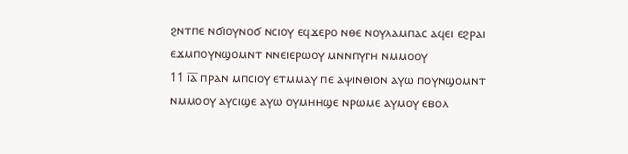ϩⲛⲧⲡⲉ ⲛϭⲓⲟⲩⲛⲟϭ ⲛⲥⲓⲟⲩ ⲉϥϫⲉⲣⲟ ⲛⲑⲉ ⲛⲟⲩⲗⲁⲙⲡⲁⲥ ⲁϥⲉⲓ ⲉϩⲣⲁⲓ ⲉϫⲙⲡⲟⲩⲛϣⲟⲙⲛⲧ ⲛⲛⲉⲓⲉⲣⲱⲟⲩ ⲙⲛⲛⲡⲩⲅⲏ ⲛⲙⲙⲟⲟⲩ
11 ⲓ̅ⲁ̅ ⲡⲣⲁⲛ ⲙⲡⲥⲓⲟⲩ ⲉⲧⲙⲙⲁⲩ ⲡⲉ ⲁⲯⲓⲛⲑⲓⲟⲛ ⲁⲩⲱ ⲡⲟⲩⲛϣⲟⲙⲛⲧ ⲛⲙⲙⲟⲟⲩ ⲁⲩⲥⲓϣⲉ ⲁⲩⲱ ⲟⲩⲙⲏⲏϣⲉ ⲛⲣⲱⲙⲉ ⲁⲩⲙⲟⲩ ⲉⲃⲟⲗ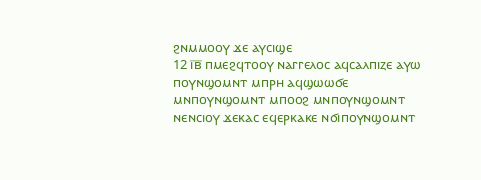ϩⲛⲙⲙⲟⲟⲩ ϫⲉ ⲁⲩⲥⲓϣⲉ
12 ⲓ̅ⲃ̅ ⲡⲙⲉϩϥⲧⲟⲟⲩ ⲛⲁⲅⲅⲉⲗⲟⲥ ⲁϥⲥⲁⲗⲡⲓⲍⲉ ⲁⲩⲱ ⲡⲟⲩⲛϣⲟⲙⲛⲧ ⲙⲡⲣⲏ ⲁϥϣⲱⲱϭⲉ ⲙⲛⲡⲟⲩⲛϣⲟⲙⲛⲧ ⲙⲡⲟⲟϩ ⲙⲛⲡⲟⲩⲛϣⲟⲙⲛⲧ ⲛⲉⲛⲥⲓⲟⲩ ϫⲉⲕⲁⲥ ⲉϥⲉⲣⲕⲁⲕⲉ ⲛϭⲓⲡⲟⲩⲛϣⲟⲙⲛⲧ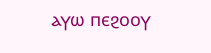ⲁⲩⲱ ⲡⲉϩⲟⲟⲩ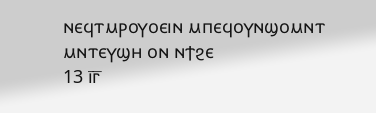ⲛⲉϥⲧⲙⲣⲟⲩⲟⲉⲓⲛ ⲙⲡⲉϥⲟⲩⲛϣⲟⲙⲛⲧ ⲙⲛⲧⲉⲩϣⲏ ⲟⲛ ⲛϯϩⲉ
13 ⲓ̅ⲅ̅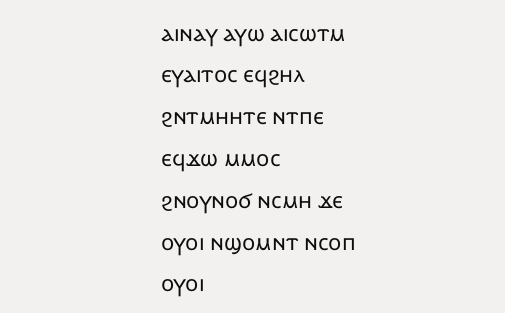ⲁⲓⲛⲁⲩ ⲁⲩⲱ ⲁⲓⲥⲱⲧⲙ ⲉⲩⲁⲓⲧⲟⲥ ⲉϥϩⲏⲗ ϩⲛⲧⲙⲏⲏⲧⲉ ⲛⲧⲡⲉ ⲉϥϫⲱ ⲙⲙⲟⲥ ϩⲛⲟⲩⲛⲟϭ ⲛⲥⲙⲏ ϫⲉ ⲟⲩⲟⲓ ⲛϣⲟⲙⲛⲧ ⲛⲥⲟⲡ ⲟⲩⲟⲓ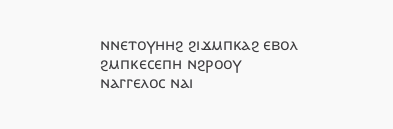ⲛⲛⲉⲧⲟⲩⲏⲏϩ ϩⲓϫⲙⲡⲕⲁϩ ⲉⲃⲟⲗ ϩⲙⲡⲕⲉⲥⲉⲡⲏ ⲛϩⲣⲟⲟⲩ ⲛⲁⲅⲅⲉⲗⲟⲥ ⲛⲁⲓ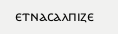ⲉⲧⲛⲁⲥⲁⲗⲡⲓⲍⲉ